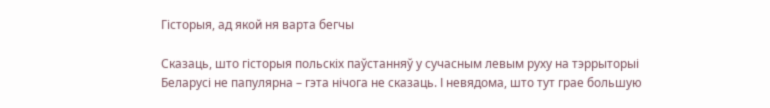Гісторыя, ад якой ня варта бегчы

Сказаць, што гісторыя польскіх паўстанняў у сучасным левым руху на тэррыторыі Беларусі не папулярна – гэта нічога не сказаць. І невядома, што тут грае большую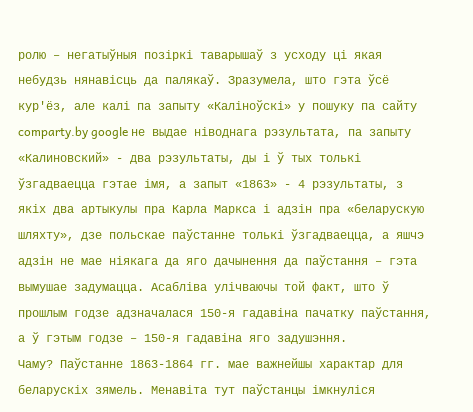ролю – негатыўныя позіркі таварышаў з усходу ці якая небудзь нянавісць да палякаў. Зразумела, што гэта ўсё кур'ёз, але калі па запыту «Каліноўскі» у пошуку па сайту comparty.by google не выдае ніводнага рэзультата, па запыту «Калиновский» - два рэзультаты, ды і ў тых толькі ўзгадваецца гэтае імя, а запыт «1863» - 4 рэзультаты, з якіх два артыкулы пра Карла Маркса і адзін пра «беларускую шляхту», дзе польскае паўстанне толькі ўзгадваецца, а яшчэ адзін не мае ніякага да яго дачынення да паўстання – гэта вымушае задумацца. Асабліва улічваючы той факт, што ў прошлым годзе адзначалася 150-я гадавіна пачатку паўстання, а ў гэтым годзе – 150-я гадавіна яго задушэння.
Чаму? Паўстанне 1863-1864 гг. мае важнейшы характар для беларускіх зямель. Менавіта тут паўстанцы імкнуліся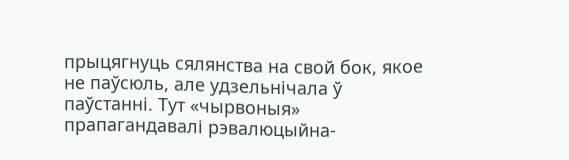прыцягнуць сялянства на свой бок, якое не паўсюль, але удзельнічала ў паўстанні. Тут «чырвоныя» прапагандавалі рэвалюцыйна-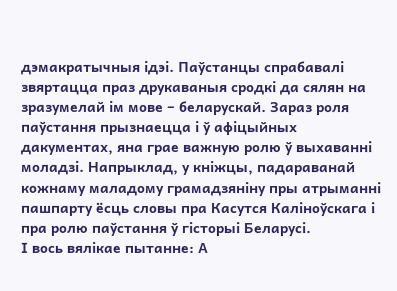дэмакратычныя ідэі. Паўстанцы спрабавалі звяртацца праз друкаваныя сродкі да сялян на зразумелай ім мове – беларускай. Зараз роля паўстання прызнаецца і ў афіцыйных дакументах, яна грае важную ролю ў выхаванні моладзі. Напрыклад, у кніжцы, падараванай кожнаму маладому грамадзяніну пры атрыманні пашпарту ёсць словы пра Касутся Каліноўскага і пра ролю паўстання ў гісторыі Беларусі.
І вось вялікае пытанне: А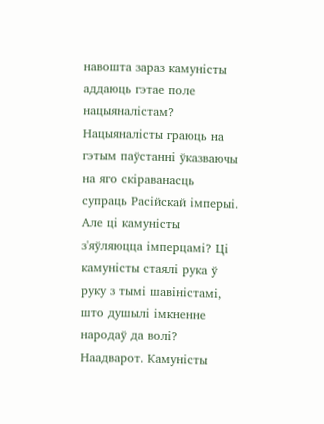навошта зараз камуністы аддаюць гэтае поле нацыяналістам? Нацыяналісты граюць на гэтым паўстанні ўказваючы на яго скіраванасць супраць Расійскай імперыі. Але ці камуністы з'яўляюцца імперцамі? Ці камуністы стаялі рука ў руку з тымі шавіністамі, што душылі імкненне народаў да волі? Наадварот. Камуністы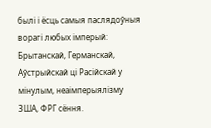былі і ёсць самыя паслядоўныя ворагі любых імперый: Брытанскай, Германскай, Аўстрыйскай ці Расійскай у мінулым, неаімперыялізму ЗША, ФРГ сёння.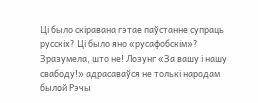Ці было скіравана гэтае паўстанне супраць русскіх? Ці было яно «русафобскім»? Зразумела, што не! Лозунг «За вашу і нашу свабоду!» адрасаваўся не толькі народам былой Рэчы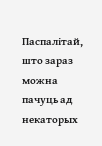Паспалітай, што зараз можна пачуць ад некаторых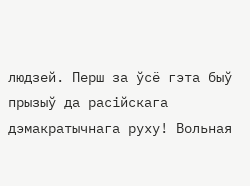людзей. Перш за ўсё гэта быў прызыў да расійскага дэмакратычнага руху! Вольная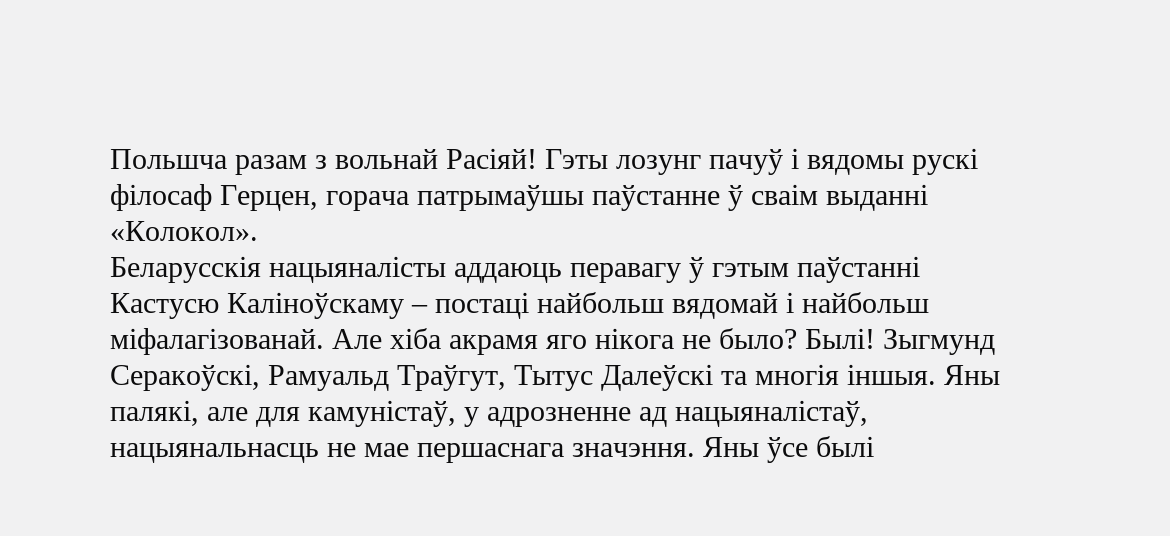Польшча разам з вольнай Расіяй! Гэты лозунг пачуў і вядомы рускі філосаф Герцен, горача патрымаўшы паўстанне ў сваім выданні «Колокол».
Беларусскія нацыяналісты аддаюць перавагу ў гэтым паўстанні Кастусю Каліноўскаму – постаці найбольш вядомай і найбольш міфалагізованай. Але хіба акрамя яго нікога не было? Былі! Зыгмунд Серакоўскі, Рамуальд Траўгут, Тытус Далеўскі та многія іншыя. Яны палякі, але для камуністаў, у адрозненне ад нацыяналістаў, нацыянальнасць не мае першаснага значэння. Яны ўсе былі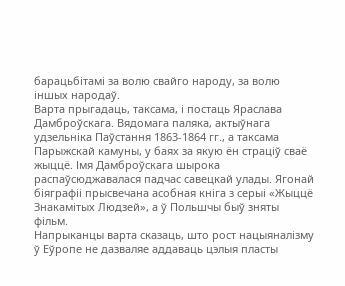барацьбітамі за волю свайго народу, за волю іншых народаў.
Варта прыгадаць, таксама, і постаць Яраслава Дамброўскага. Вядомага паляка, актыўнага удзельніка Паўстання 1863-1864 гг., а таксама Парыжскай камуны, у баях за якую ён страціў сваё жыццё. Імя Дамброўскага шырока распаўсюджавалася падчас савецкай улады. Ягонай біяграфіі прысвечана асобная кніга з серыі «Жыццё Знакамітых Людзей», а ў Польшчы быў зняты фільм.
Напрыканцы варта сказаць, што рост нацыяналізму ў Еўропе не дазваляе аддаваць цэлыя пласты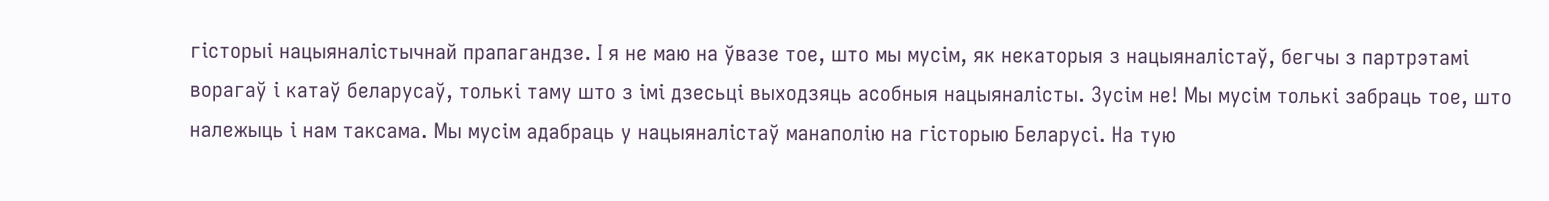гісторыі нацыяналістычнай прапагандзе. І я не маю на ўвазе тое, што мы мусім, як некаторыя з нацыяналістаў, бегчы з партрэтамі ворагаў і катаў беларусаў, толькі таму што з імі дзесьці выходзяць асобныя нацыяналісты. Зусім не! Мы мусім толькі забраць тое, што належыць і нам таксама. Мы мусім адабраць у нацыяналістаў манаполію на гісторыю Беларусі. На тую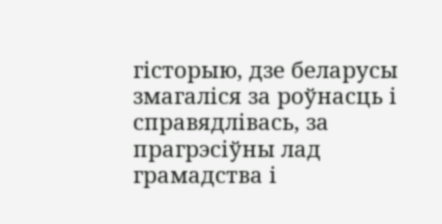гісторыю, дзе беларусы змагаліся за роўнасць і справядлівась, за прагрэсіўны лад грамадства і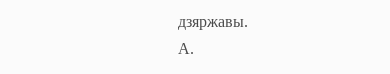дзяржавы.
А.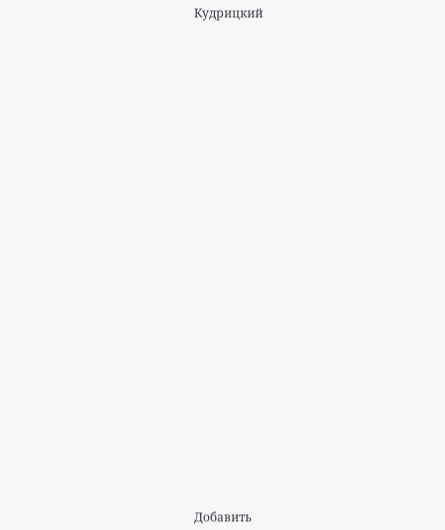Кудрицкий




























Добавить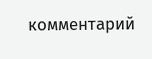комментарий